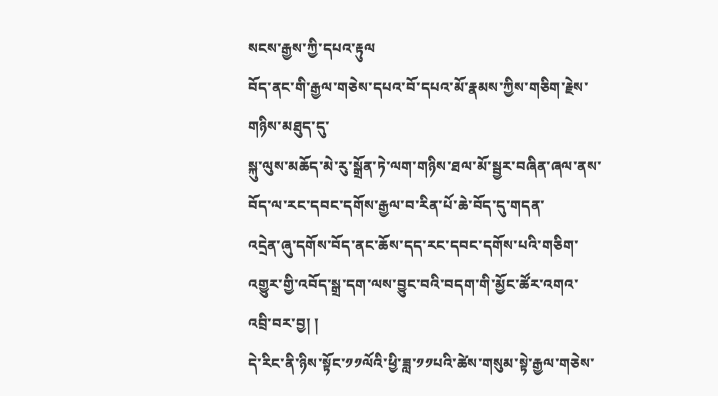སངས་རྒྱས་ཀྱི་དཔའ་རྟུལ
བོད་ནང་གི་རྒྱལ་གཅེས་དཔའ་བོ་དཔའ་མོ་རྣམས་ཀྱིས་གཅིག་རྗེས་གཉིས་མཐུད་དུ་
སྐུ་ལུས་མཆོད་མེ་རུ་སྒྲོན་ཏེ་ལག་གཉིས་ཐལ་མོ་སྦྱར་བཞིན་ཞལ་ནས་བོད་ལ་རང་དབང་དགོས་རྒྱལ་བ་རིན་པོ་ཆེ་བོད་དུ་གདན་
འདྲེན་ཞུ་དགོས་བོད་ནང་ཆོས་དད་རང་དབང་དགོས་པའི་གཅིག་འགྱུར་གྱི་འབོད་སྒྲ་དག་ལས་བྱུང་བའི་བདག་གི་མྱོང་ཚོར་འགའ་
འབྲི་བར་བྱ། །
དེ་རིང་ནི་ཉིས་སྟོང་༡༡ལོའི་ཕྱི་ཟླ་༡༡པའི་ཚེས་གསུམ་སྟེ་རྒྱལ་གཅེས་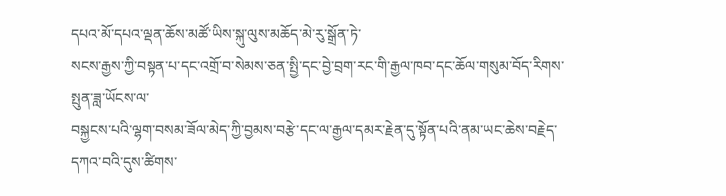དཔའ་མོ་དཔའ་ལྡན་ཆོས་མཚོ་ཡིས་སྐུ་ལུས་མཆོད་མེ་རུ་སྒྲོན་ཏེ་
སངས་རྒྱས་ཀྱི་བསྟན་པ་དང་འགྲོ་བ་སེམས་ཅན་སྤྱི་དང་བྱེ་བྲག་རང་གི་རྒྱལ་ཁབ་དང་ཆོལ་གསུམ་བོད་རིགས་སྤུན་ཟླ་ཡོངས་ལ་
བསྐྱངས་པའི་ལྷག་བསམ་ཟོལ་མེད་ཀྱི་བྱམས་བརྩེ་དང་ལ་རྒྱལ་དམར་རྗེན་དུ་སྟོན་པའི་ནམ་ཡང་ཆེས་བརྗེད་དཀའ་བའི་དུས་ཚིགས་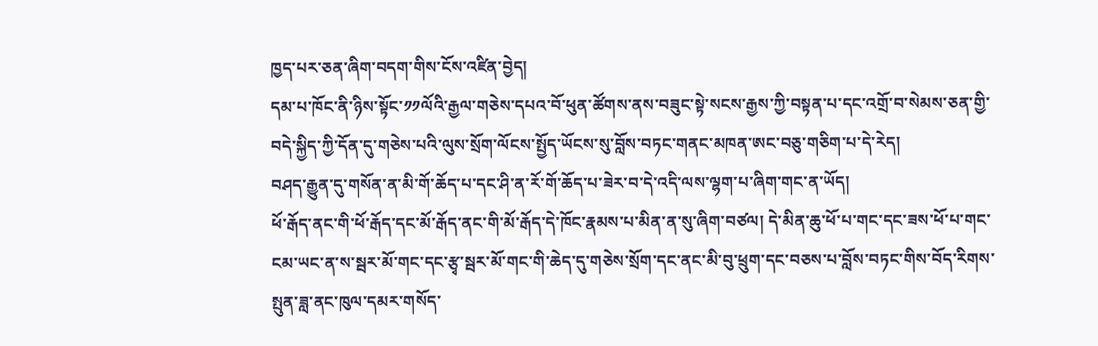ཁྱད་པར་ཅན་ཞིག་བདག་གིས་ངོས་འཛིན་བྱེད།
དམ་པ་ཁོང་ནི་ཉིས་སྟོང་༡༡ལོའི་རྒྱལ་གཅེས་དཔའ་བོ་ཕུན་ཚོགས་ནས་བཟུང་སྟེ་སངས་རྒྱས་ཀྱི་བསྟན་པ་དང་འགྲོ་བ་སེམས་ཅན་གྱི་
བདེ་སྐྱིད་ཀྱི་དོན་དུ་གཅེས་པའི་ལུས་སྲོག་ལོངས་སྤྱོད་ཡོངས་སུ་བློས་བཏང་གནང་མཁན་ཨང་བཅུ་གཅིག་པ་དེ་རེད།
བཤད་རྒྱུན་དུ་གསོན་ན་མི་གོ་ཆོད་པ་དང་ཤི་ན་རོ་གོ་ཆོད་པ་ཟེར་བ་དེ་འདི་ལས་ལྷག་པ་ཞིག་གང་ན་ཡོད།
ཕོ་རྒོད་ནང་གི་ཕོ་རྒོད་དང་མོ་རྒོད་ནང་གི་མོ་རྒོད་དེ་ཁོང་རྣམས་པ་མིན་ན་སུ་ཞིག་བཙལ། དེ་མིན་ཆུ་ཕོ་པ་གང་དང་ཟས་ཕོ་པ་གང་
ངམ་ཡང་ན་ས་སྦར་མོ་གང་དང་རྩྭ་སྦར་མོ་གང་གི་ཆེད་དུ་གཅེས་སྲོག་དང་ནང་མི་བུ་ཕྲུག་དང་བཅས་པ་བློས་བཏང་གིས་བོད་རིགས་
སྤུན་ཟླ་ནང་ཁུལ་དམར་གསོད་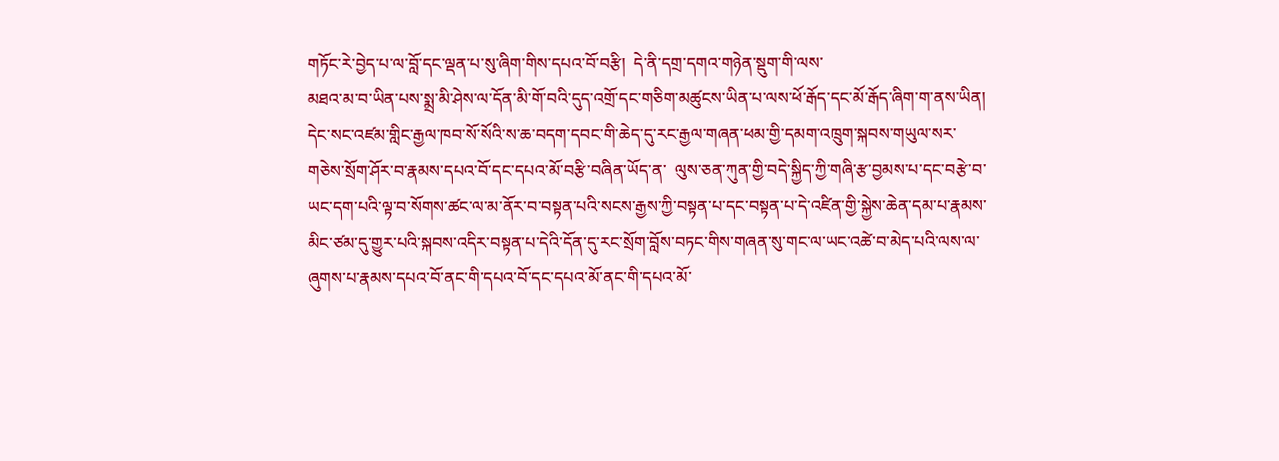གཏོང་རེ་བྱེད་པ་ལ་བློ་དང་ལྡན་པ་སུ་ཞིག་གིས་དཔའ་བོ་བརྩི།  དེ་ནི་དགྲ་དགའ་གཉེན་སྡུག་གི་ལས་
མཐའ་མ་བ་ཡིན་པས་སྨྲ་མི་ཤེས་ལ་དོན་མི་གོ་བའི་དུད་འགྲོ་དང་གཅིག་མཚུངས་ཡིན་པ་ལས་ཕོ་རྒོད་དང་མོ་རྒོད་ཞིག་ག་ནས་ཡིན།
དེང་སང་འཛམ་གླིང་རྒྱལ་ཁབ་སོ་སོའི་ས་ཆ་བདག་དབང་གི་ཆེད་དུ་རང་རྒྱལ་གཞན་ཕམ་གྱི་དམག་འཁྲུག་སྐབས་གཡུལ་སར་
གཅེས་སྲོག་ཤོར་བ་རྣམས་དཔའ་བོ་དང་དཔའ་མོ་བརྩི་བཞིན་ཡོད་ན་  ལུས་ཅན་ཀུན་གྱི་བདེ་སྐྱིད་ཀྱི་གཞི་རྩ་བྱམས་པ་དང་བརྩེ་བ་
ཡང་དག་པའི་ལྟ་བ་སོགས་ཚང་ལ་མ་ནོར་བ་བསྟན་པའི་སངས་རྒྱས་ཀྱི་བསྟན་པ་དང་བསྟན་པ་དེ་འཛིན་གྱི་སྐྱེས་ཆེན་དམ་པ་རྣམས་
མིང་ཙམ་དུ་གྱུར་པའི་སྐབས་འདིར་བསྟན་པ་དེའི་དོན་དུ་རང་སྲོག་བློས་བཏང་གིས་གཞན་སུ་གང་ལ་ཡང་འཚེ་བ་མེད་པའི་ལས་ལ་
ཞུགས་པ་རྣམས་དཔའ་བོ་ནང་གི་དཔའ་བོ་དང་དཔའ་མོ་ནང་གི་དཔའ་མོ་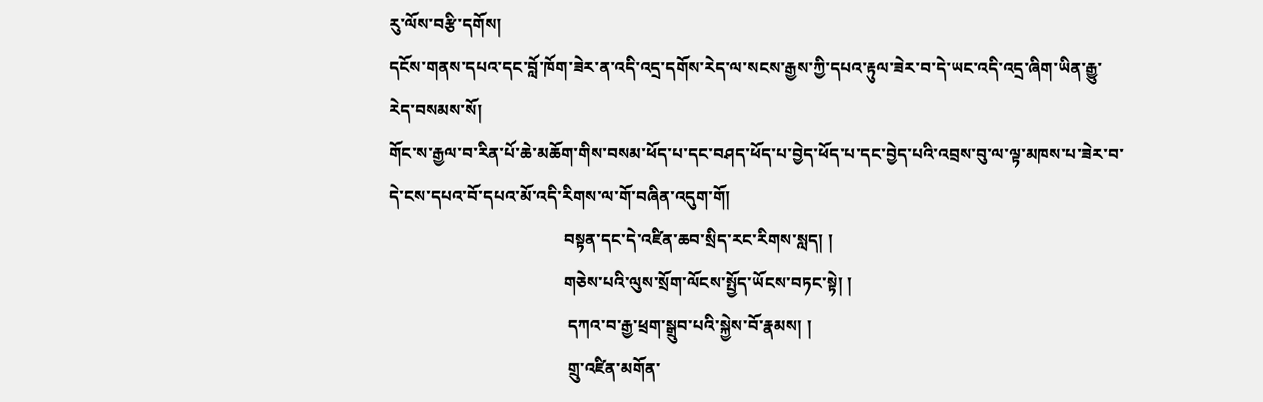རུ་ལོས་བརྩི་དགོས།
དངོས་གནས་དཔའ་དང་བློ་ཁོག་ཟེར་ན་འདི་འདྲ་དགོས་རེད་ལ་སངས་རྒྱས་ཀྱི་དཔའ་རྟུལ་ཟེར་བ་དེ་ཡང་འདི་འདྲ་ཞིག་ཡིན་རྒྱུ་
རེད་བསམས་སོ།
གོང་ས་རྒྱལ་བ་རིན་པོ་ཆེ་མཆོག་གིས་བསམ་ཕོད་པ་དང་བཤད་ཕོད་པ་བྱེད་ཕོད་པ་དང་བྱེད་པའི་འབྲས་བུ་ལ་ལྟ་མཁས་པ་ཟེར་བ་
དེ་ངས་དཔའ་བོ་དཔའ་མོ་འདི་རིགས་ལ་གོ་བཞིན་འདུག་གོ།
                                          བསྟན་དང་དེ་འཛིན་ཆབ་སྲིད་རང་རིགས་སླད། །
                                          གཅེས་པའི་ལུས་སྲོག་ལོངས་སྤྱོད་ཡོངས་བཏང་སྟེ། །
                                           དཀའ་བ་རྒྱ་ཕྲག་སྒྲུབ་པའི་སྐྱེས་བོ་རྣམས། །
                                           གྲུ་འཛིན་མགོན་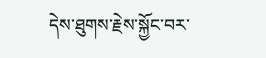དེས་ཐུགས་རྗེས་སྐྱོང་བར་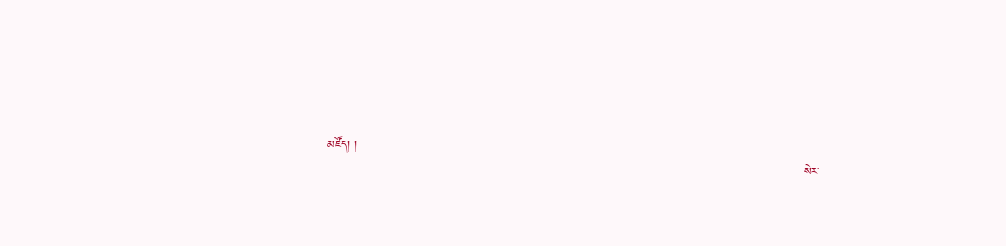མཛོད། །
                                                                                                                    སེར་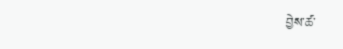བྱེས་ཚ་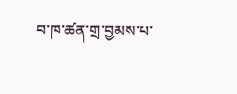བ་ཁ་ཚན་གྲ་བྱམས་པ་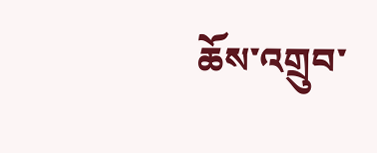ཆོས་འགྲུབ་